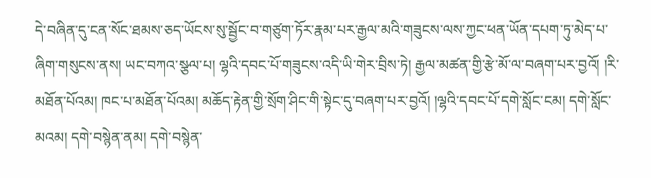དེ་བཞིན་དུ་ངན་སོང་ཐམས་ཅད་ཡོངས་སུ་སྦྱོང་བ་གཙུག་ཏོར་རྣམ་པར་རྒྱལ་མའི་གཟུངས་ལས་ཀྱང་ཕན་ཡོན་དཔག་ཏུ་མེད་པ་ཞིག་གསུངས་ནས། ཡང་བཀའ་སྩལ་པ། ལྷའི་དབང་པོ་གཟུངས་འདི་ཡི་གེར་བྲིས་ཏེ། རྒྱལ་མཚན་གྱི་རྩེ་མོ་ལ་བཞག་པར་བྱའོ། །རི་མཐོན་པོའམ། ཁང་པ་མཐོན་པོའམ། མཆོད་རྟེན་གྱི་སྲོག་ཤིང་གི་སྟེང་དུ་བཞག་པར་བྱའོ། །ལྷའི་དབང་པོ་དགེ་སློང་ངམ། དགེ་སློང་མའམ། དགེ་བསྙེན་ནམ། དགེ་བསྙེན་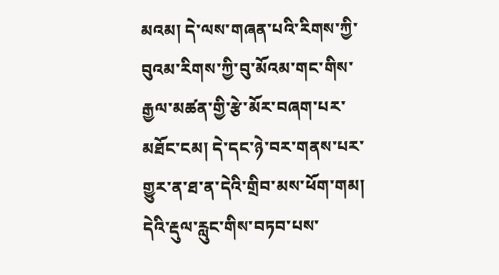མའམ། དེ་ལས་གཞན་པའི་རིགས་ཀྱི་བུའམ་རིགས་ཀྱི་བུ་མོའམ་གང་གིས་རྒྱལ་མཚན་གྱི་རྩེ་མོར་བཞག་པར་མཐོང་ངམ། དེ་དང་ཉེ་བར་གནས་པར་གྱུར་ན་ཐ་ན་དེའི་གྲིབ་མས་ཕོག་གམ། དེའི་རྡུལ་རླུང་གིས་བཏབ་པས་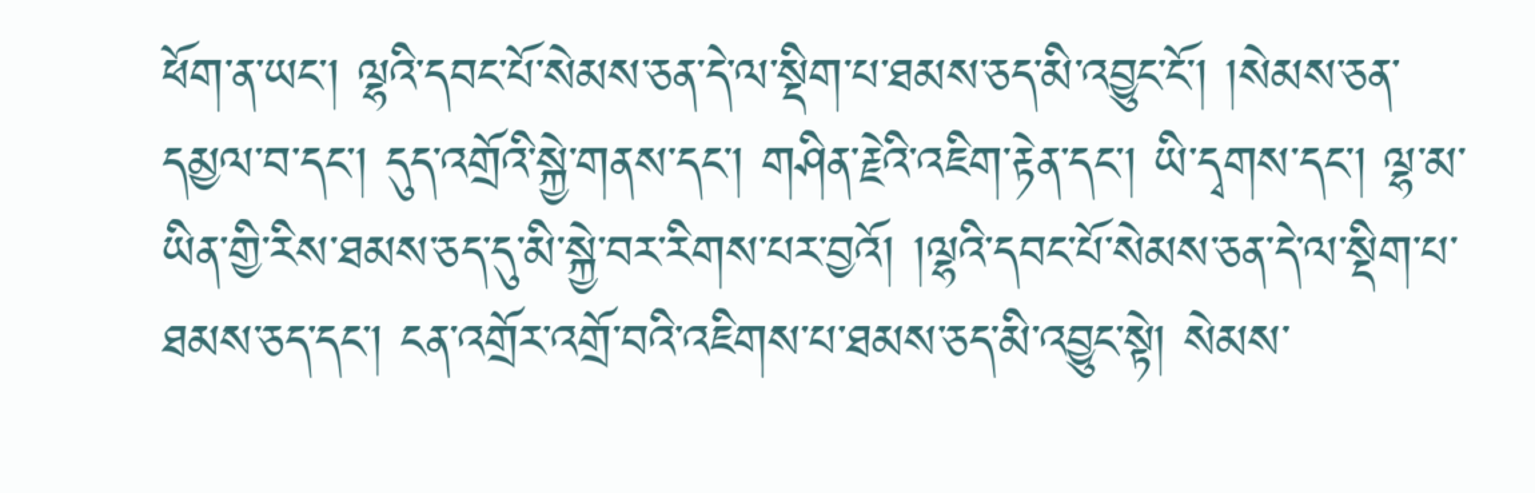ཕོག་ན་ཡང་། ལྷའི་དབང་པོ་སེམས་ཅན་དེ་ལ་སྡིག་པ་ཐམས་ཅད་མི་འབྱུང་ངོ་། །སེམས་ཅན་དམྱལ་བ་དང་། དུད་འགྲོའི་སྐྱེ་གནས་དང་། གཤིན་རྗེའི་འཇིག་རྟེན་དང་། ཡི་དྭགས་དང་། ལྷ་མ་ཡིན་གྱི་རིས་ཐམས་ཅད་དུ་མི་སྐྱེ་བར་རིགས་པར་བྱའོ། །ལྷའི་དབང་པོ་སེམས་ཅན་དེ་ལ་སྡིག་པ་ཐམས་ཅད་དང་། ངན་འགྲོར་འགྲོ་བའི་འཇིགས་པ་ཐམས་ཅད་མི་འབྱུང་སྟེ། སེམས་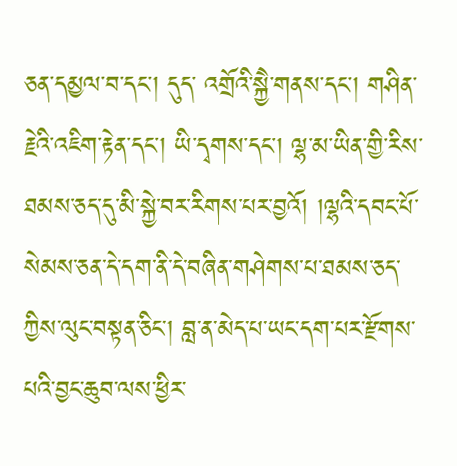ཅན་དམྱལ་བ་དང་། དུད་ འགྲོའི་སྐྱཻ་གནས་དང་། གཤིན་རྗེའི་འཇིག་རྟེན་དང་། ཡི་དྭགས་དང་། ལྷ་མ་ཡིན་གྱི་རིས་ཐམས་ཅད་དུ་མི་སྐྱེ་བར་རིགས་པར་བྱའོ། །ལྷའི་དབང་པོ་སེམས་ཅན་དེ་དག་ནི་དེ་བཞིན་གཤེགས་པ་ཐམས་ཅད་ཀྱིས་ལུང་བསྟན་ཅིང་། བླ་ན་མེད་པ་ཡང་དག་པར་རྫོགས་པའི་བྱང་ཆུབ་ལས་ཕྱིར་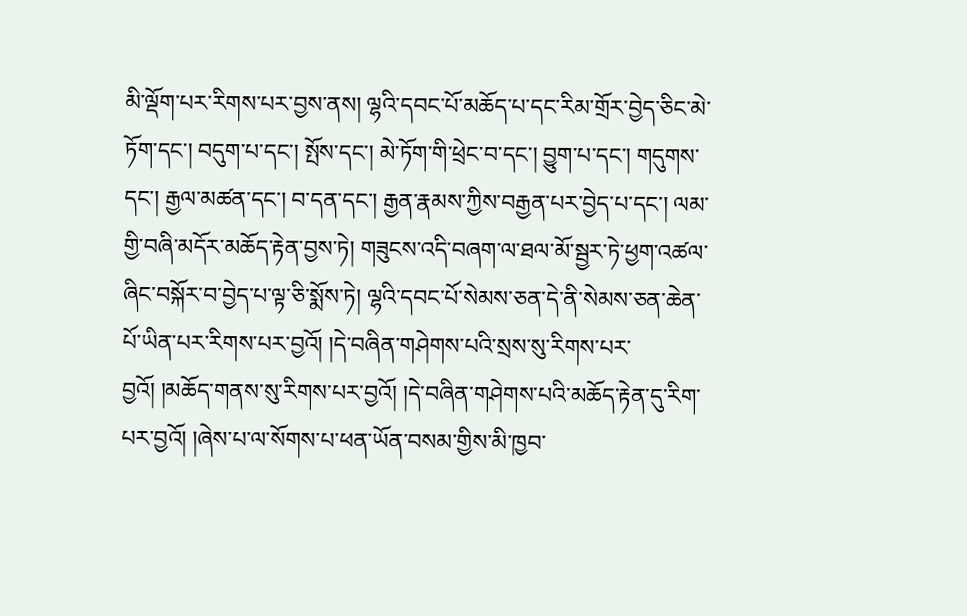མི་ལྡོག་པར་རིགས་པར་བྱས་ནས། ལྷའི་དབང་པོ་མཆོད་པ་དང་རིམ་གྲོར་བྱེད་ཅིང་མེ་ཏོག་དང་། བདུག་པ་དང་། སྤོས་དང་། མེ་ཏོག་གི་ཕྲེང་བ་དང་། བྱུག་པ་དང་། གདུགས་དང་། རྒྱལ་མཚན་དང་། བ་དན་དང་། རྒྱན་རྣམས་ཀྱིས་བརྒྱན་པར་བྱེད་པ་དང་། ལམ་གྱི་བཞི་མདོར་མཆོད་རྟེན་བྱས་ཏེ། གཟུངས་འདི་བཞག་ལ་ཐལ་མོ་སྦྱར་ཏེ་ཕྱག་འཚལ་ཞིང་བསྐོར་བ་བྱེད་པ་ལྟ་ཅི་སྨོས་ཏེ། ལྷའི་དབང་པོ་སེམས་ཅན་དེ་ནི་སེམས་ཅན་ཆེན་པོ་ཡིན་པར་རིགས་པར་བྱའོ། །དེ་བཞིན་གཤེགས་པའི་སྲས་སུ་རིགས་པར་བྱའོ། །མཆོད་གནས་སུ་རིགས་པར་བྱའོ། །དེ་བཞིན་གཤེགས་པའི་མཆོད་རྟེན་དུ་རིག་པར་བྱའོ། །ཞེས་པ་ལ་སོགས་པ་ཕན་ཡོན་བསམ་གྱིས་མི་ཁྱབ་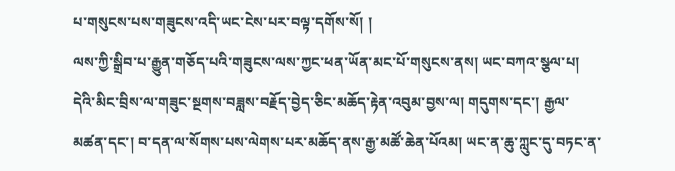པ་གསུངས་པས་གཟུངས་འདི་ཡང་ངེས་པར་བལྟ་དགོས་སོ། །
ལས་ཀྱི་སྒྲིབ་པ་རྒྱུན་གཅོད་པའི་གཟུངས་ལས་ཀྱང་ཕན་ཡོན་མང་པོ་གསུངས་ནས། ཡང་བཀའ་སྩལ་པ། དེའི་མིང་བྲིས་ལ་གཟུང་སྔགས་བཟླས་བརྗོད་བྱེད་ཅིང་མཆོད་རྟེན་འབུམ་བྱས་ལ། གདུགས་དང་། རྒྱལ་མཚན་དང་། བ་དན་ལ་སོགས་པས་ལེགས་པར་མཆོད་ནས་རྒྱ་མཚོ་ཆེན་པོའམ། ཡང་ན་ཆུ་ཀླུང་དུ་བཏང་ན་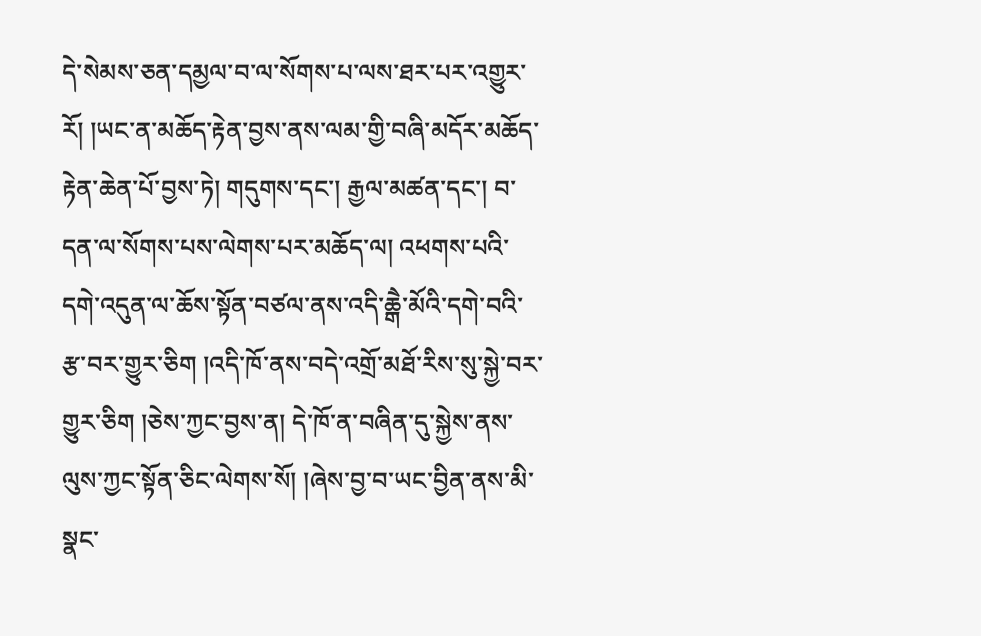དེ་སེམས་ཅན་དམྱལ་བ་ལ་སོགས་པ་ལས་ཐར་པར་འགྱུར་རོ། །ཡང་ན་མཆོད་རྟེན་བྱས་ནས་ལམ་གྱི་བཞི་མདོར་མཆོད་རྟེན་ཆེན་པོ་བྱས་ཏེ། གདུགས་དང་། རྒྱལ་མཚན་དང་། བ་དན་ལ་སོགས་པས་ལེགས་པར་མཆོད་ལ། འཕགས་པའི་དགེ་འདུན་ལ་ཆོས་སྟོན་བཙལ་ནས་འདི་ཆྒཻ་མོའི་དགེ་བའི་རྩ་བར་གྱུར་ཅིག །འདི་ཁོ་ནས་བདེ་འགྲོ་མཐོ་རིས་སུ་སྐྱེ་བར་གྱུར་ཅིག །ཅེས་ཀྱང་བྱས་ན། དེ་ཁོ་ན་བཞིན་དུ་སྐྱེས་ནས་ལུས་ཀྱང་སྟོན་ཅིང་ལེགས་སོ། །ཞེས་བྱ་བ་ཡང་བྱིན་ནས་མི་སྣང་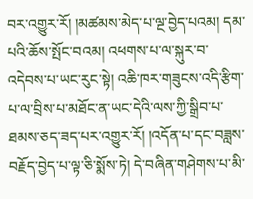བར་འགྱུར་རོ། །མཚམས་མེད་པ་ལྔ་བྱེད་པའམ། དམ་པའི་ཆོས་སྤོང་བའམ། འཕགས་པ་ལ་སྐུར་བ་འདེབས་པ་ཡང་རུང་སྟེ། འཆི་ཁར་གཟུངས་འདི་རྩིག་པ་ལ་བྲིས་པ་མཐོང་ན་ཡང་དེའི་ལས་ཀྱི་སྒྲིབ་པ་ཐམས་ཅད་ཟད་པར་འགྱུར་རོ། །འདོན་པ་དང་བཟླས་བརྗོད་བྱེད་པ་ལྟ་ཅི་སྨོས་ཏེ། དེ་བཞིན་གཤེགས་པ་མི་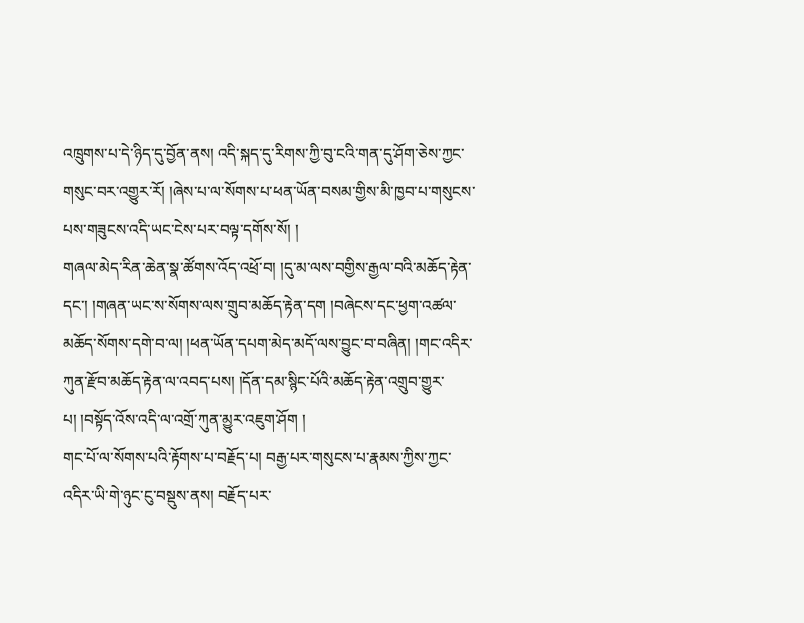འཁྲུགས་པ་དེ་ཉིད་དུ་བྱོན་ནས། འདི་སྐད་དུ་རིགས་ཀྱི་བུ་ངའི་གན་དུ་ཤོག་ཅེས་ཀྱང་གསུང་བར་འགྱུར་རོ། །ཞེས་པ་ལ་སོགས་པ་ཕན་ཡོན་བསམ་གྱིས་མི་ཁྱབ་པ་གསུངས་པས་གཟུངས་འདི་ཡང་ངེས་པར་བལྟ་དགོས་སོ། །
གཞལ་མེད་རིན་ཆེན་སྣ་ཚོགས་འོད་འཕྲོ་བ། །དུ་མ་ལས་བགྱིས་རྒྱལ་བའི་མཆོད་རྟེན་དང་། །གཞན་ཡང་ས་སོགས་ལས་གྲུབ་མཆོད་རྟེན་དག །བཞེངས་དང་ཕྱག་འཚལ་མཆོད་སོགས་དགེ་བ་ལ། །ཕན་ཡོན་དཔག་མེད་མདོ་ལས་བྱུང་བ་བཞིན། །གང་འདིར་ཀུན་རྫོབ་མཆོད་རྟེན་ལ་འབད་པས། །དོན་དམ་སྙིང་པོའི་མཆོད་རྟེན་འགྲུབ་གྱུར་པ། །བསྟོད་འོས་འདི་ལ་འགྲོ་ཀུན་མྱུར་འཇུག་ཤོག །
གང་པོ་ལ་སོགས་པའི་རྟོགས་པ་བརྗོད་པ། བརྒྱ་པར་གསུངས་པ་རྣམས་ཀྱིས་ཀྱང་འདིར་ཡི་གེ་ཉུང་ངུ་བསྡུས་ནས། བརྗོད་པར་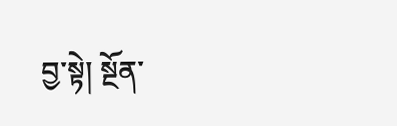བྱ་སྟེ། སྔོན་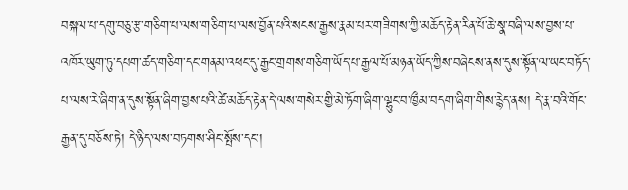བསྐལ་པ་དགུ་བཅུ་རྩ་གཅིག་པ་ལས་གཅིག་པ་ལས་བྱོན་པའི་སངས་རྒྱས་རྣམ་པར་གཟིགས་ཀྱི་མཆོད་རྟེན་རིན་པོ་ཆེ་སྣ་བཞི་ལས་བྱས་པ་འཁོར་ཡུག་ཏུ་དཔག་ཚད་གཅིག་དང་གནམ་འཕང་དུ་རྒྱང་གྲགས་གཅིག་ཡོད་པ་རྒྱལ་པོ་མཉན་ཡོད་ཀྱིས་བཞེངས་ནས་དུས་སྟོན་ལ་ཡང་བཏོད་པ་ལས་རེ་ཞིག་ན་དུས་སྟོན་ཞིག་བྱས་པའི་ཚེ་མཆོད་རྟེན་དེ་ལས་གསེར་གྱི་མེ་ཏོག་ཞིག་ལྷུང་བ་ཁྱྀམ་བདག་ཞིག་གིས་རྙེད་ནས། དེ་རྣ་བའི་གོང་རྒྱན་དུ་བཅོས་ཏེ། དེ་ཉིད་ལས་བཏགས་ཤིང་སྤོས་དང་།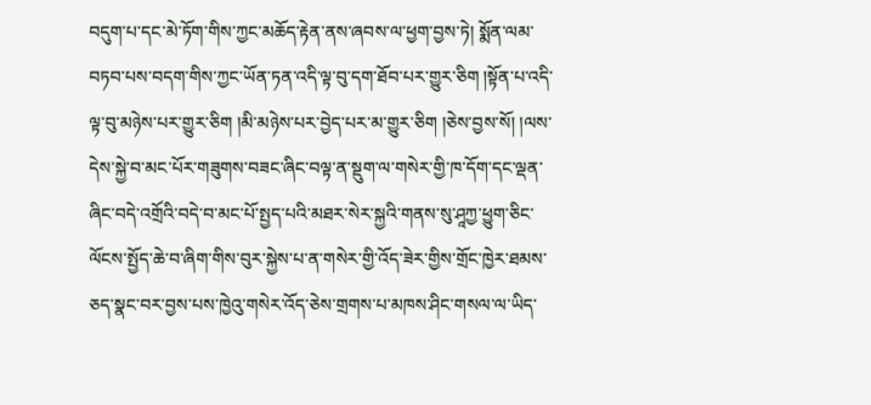བདུག་པ་དང་མེ་ཏོག་གིས་ཀྱང་མཆོད་རྟེན་ནས་ཞབས་ལ་ཕྱག་བྱས་ཏེ། སྨོན་ལམ་བཏབ་པས་བདག་གིས་ཀྱང་ཡོན་ཏན་འདི་ལྟ་བུ་དག་ཐོབ་པར་གྱུར་ཅིག །སྟོན་པ་འདི་ལྟ་བུ་མཉེས་པར་གྱུར་ཅིག །མི་མཉེས་པར་བྱེད་པར་མ་གྱུར་ཅིག །ཅེས་བྱས་སོ། །ལས་དེས་སྐྱེ་བ་མང་པོར་གཟུགས་བཟང་ཞིང་བལྟ་ན་སྡུག་ལ་གསེར་གྱི་ཁ་དོག་དང་ལྡན་ཞིང་བདེ་འགྲོའི་བདེ་བ་མང་པོ་སྤྱད་པའི་མཐར་སེར་སྐྱའི་གནས་སུ་ཤཱཀྱ་ཕྱུག་ཅིང་ལོངས་སྤྱོད་ཆེ་བ་ཞིག་གིས་བུར་སྐྱེས་པ་ན་གསེར་གྱི་འོད་ཟེར་གྱིས་གྲོང་ཁྱེར་ཐམས་ཅད་སྣང་བར་བྱས་པས་ཁྱེའུ་གསེར་འོད་ཅེས་གྲགས་པ་མཁས་ཤིང་གསལ་ལ་ཡིད་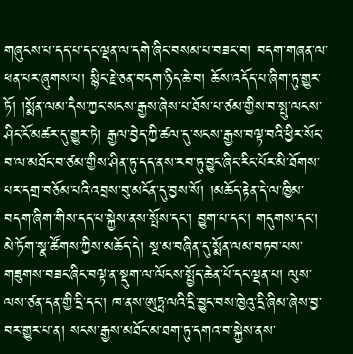གཞུངས་པ་དད་པ་དང་ལྡན་ལ་དགེ་ཞིང་བསམ་པ་བཟང་བ། བདག་གཞན་ལ་ཕན་པར་ཞུགས་པ། སྙིང་རྗེ་ཅན་བདག་ཉིད་ཆེ་བ། ཆོས་འདོད་པ་ཞིག་ཏུ་གྱུར་ཏོ། །སྨོན་ལམ་དཻས་ཀྱང་སངས་རྒྱས་ཞེས་པ་ཐོས་པ་ཙམ་གྱིས་བ་སྤུ་ལངས་ཤིང་ངོ་མཚར་དུ་གྱུར་ཏེ། རྒྱལ་བྱེད་ཀྱི་ཚལ་དུ་སངས་རྒྱས་བལྟ་བའི་ཕྱིར་སོང་བ་ལ་མཐོང་བ་ཙམ་གྱིས་ཤིན་ཏུ་དད་ནས་རབ་ཏུ་བྱུང་ཞིང་རིང་པོར་མི་ཐོགས་པར་དགྲ་བཅོམ་པའི་འབྲས་བུ་མངོན་དུ་བྱས་སོ། །མཆོད་རྟེན་དེ་ལ་ཁྱིམ་བདག་ཞིག་གིས་དད་པ་སྐྱེས་ནས་སྤོས་དང་། བྱུག་པ་དང་། གདུགས་དང་། མེ་ཏོག་སྣ་ཚོགས་ཀྱིས་མཆོད་དེ། སྔ་མ་བཞིན་དུ་སྨོན་ལམ་བཏབ་པས་གཟུགས་བཟང་ཞིང་བལྟ་ན་སྡུག་ལ་ལོངས་སྤྱོད་ཆེན་པོ་དང་ལྡན་པ། ལུས་ལས་ཙན་དན་གྱི་དྲི་དང་། ཁ་ནས་ཨུཏྤ་ལའི་དྲི་བྱུང་བས་ཁྱེའུ་དྲི་ཞིམ་ཞེས་བྱ་བར་གྱུར་པ་ན། སངས་རྒྱས་མཐོང་མ་ཐག་ཏུ་དགའ་བ་སྐྱེས་ནས་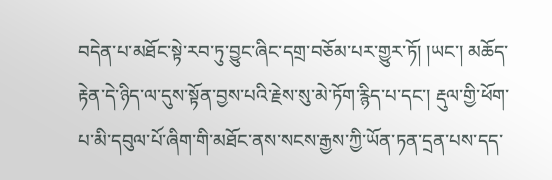བདེན་པ་མཐོང་སྟེ་རབ་ཏུ་བྱུང་ཞིང་དགྲ་བཅོམ་པར་གྱུར་ཏོ། །ཡང་། མཆོད་རྟེན་དེ་ཉིད་ལ་དུས་སྟོན་བྱས་པའི་རྗེས་སུ་མེ་ཏོག་རྙིད་པ་དང་། རྡུལ་གྱི་ཕོག་པ་མི་དབུལ་པོ་ཞིག་གི་མཐོང་ནས་སངས་རྒྱས་ཀྱི་ཡོན་ཏན་དྲན་པས་དད་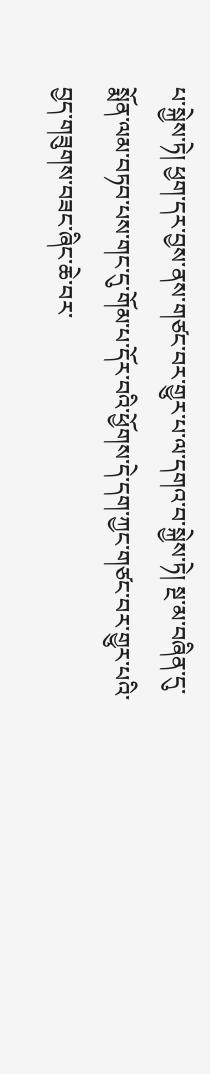པ་སྐྱེས་ཏེ། ཕྱག་དར་བྱས་ནས་གཙང་བར་གྱུར་པ་ལ་དགའ་བ་སྐྱེས་ཏེ། སྔ་མ་བཞིན་དུ་སྨོན་ལམ་བཏབ་པས་གང་དུ་གོམ་པ་དོར་བའི་ཕྱོགས་དེ་དག་ཀྱང་གཙང་བར་གྱུར་པའི་བྱད་གཟུགས་བཟང་ཞིང་ཆེ་བར་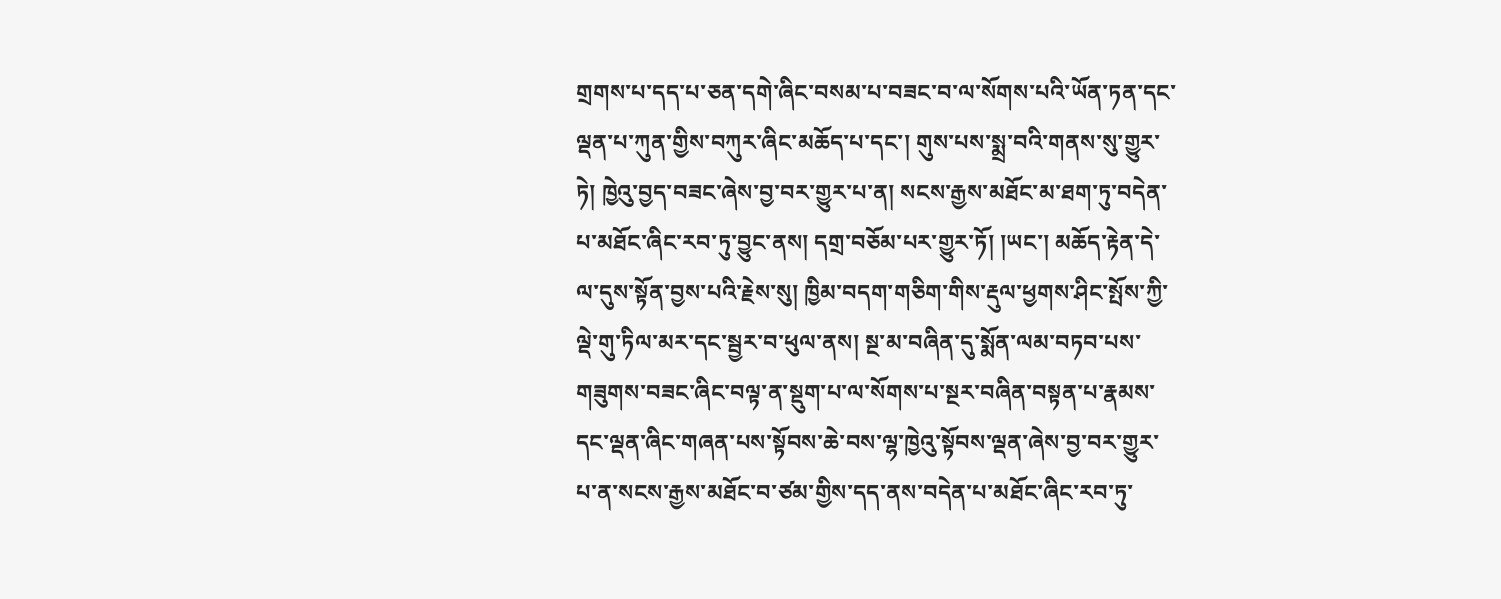གྲགས་པ་དད་པ་ཅན་དགེ་ཞིང་བསམ་པ་བཟང་བ་ལ་སོགས་པའི་ཡོན་ཏན་དང་ལྡན་པ་ཀུན་གྱིས་བཀུར་ཞིང་མཆོད་པ་དང་། གུས་པས་སྨྲ་བའི་གནས་སུ་གྱུར་ཏེ། ཁྱེའུ་བྱད་བཟང་ཞེས་བྱ་བར་གྱུར་པ་ན། སངས་རྒྱས་མཐོང་མ་ཐག་ཏུ་བདེན་པ་མཐོང་ཞིང་རབ་ཏུ་བྱུང་ནས། དགྲ་བཅོམ་པར་གྱུར་ཏོ། །ཡང་། མཆོད་རྟེན་དེ་ལ་དུས་སྟོན་བྱས་པའི་རྗེས་སུ། ཁྱིམ་བདག་གཅིག་གིས་རྡུལ་ཕྱགས་ཤིང་སྤོས་ཀྱི་ལྡེ་གུ་ཏིལ་མར་དང་སྦྱར་བ་ཕུལ་ནས། སྔ་མ་བཞིན་དུ་སྨོན་ལམ་བཏབ་པས་གཟུགས་བཟང་ཞིང་བལྟ་ན་སྡུག་པ་ལ་སོགས་པ་སྔར་བཞིན་བསྟན་པ་རྣམས་དང་ལྡན་ཞིང་གཞན་པས་སྟོབས་ཆེ་བས་ལྷ་ཁྱེའུ་སྟོབས་ལྡན་ཞེས་བྱ་བར་གྱུར་པ་ན་སངས་རྒྱས་མཐོང་བ་ཙམ་གྱིས་དད་ནས་བདེན་པ་མཐོང་ཞིང་རབ་ཏུ་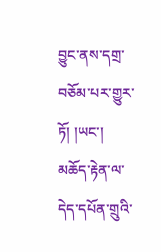བྱུང་ནས་དགྲ་བཅོམ་པར་གྱུར་ཏོ། །ཡང་། མཆོད་རྟེན་ལ་དེད་དཔོན་གྲུའི་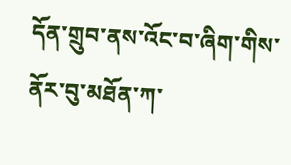དོན་གྲུབ་ནས་འོང་བ་ཞིག་གིས་ནོར་བུ་མཐོན་ཀ་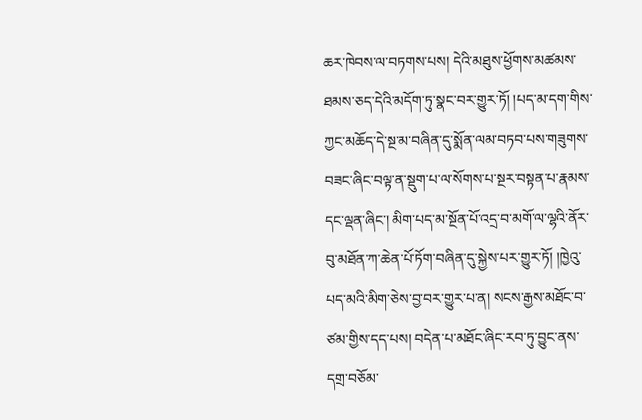ཆར་ཁེབས་ལ་བཏགས་པས། དེའི་མཐུས་ཕྱོགས་མཚམས་ཐམས་ཅད་དེའི་མདོག་ཏུ་སྣང་བར་གྱུར་ཏོ། །པད་མ་དག་གིས་ཀྱང་མཆོད་དེ་སྔ་མ་བཞིན་དུ་སྨོན་ལམ་བཏབ་པས་གཟུགས་བཟང་ཞིང་བལྟ་ན་སྡུག་པ་ལ་སོགས་པ་སྔར་བསྟན་པ་རྣམས་དང་ལྡན་ཞིང་། མིག་པད་མ་སྔོན་པོ་འདྲ་བ་མགོ་ལ་ལྷའི་ནོར་བུ་མཐོན་ཀ་ཆེན་པོ་ཏོག་བཞིན་དུ་སྐྱེས་པར་གྱུར་ཏོ། །ཁྱེའུ་པད་མའི་མིག་ཅེས་བྱ་བར་གྱུར་པ་ན། སངས་རྒྱས་མཐོང་བ་ཙམ་གྱིས་དད་པས། བདེན་པ་མཐོང་ཞིང་རབ་ཏུ་བྱུང་ནས་དགྲ་བཅོམ་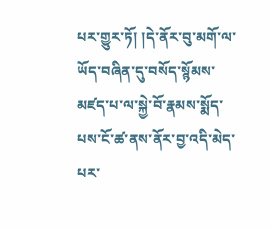པར་གྱུར་ཏོ། །དེ་ནོར་བུ་མགོ་ལ་ཡོད་བཞིན་དུ་བསོད་སྙོམས་མཛད་པ་ལ་སྐྱེ་བོ་རྣམས་སྨོད་པས་ངོ་ཚ་ནས་ནོར་བྱ་འདི་མེད་པར་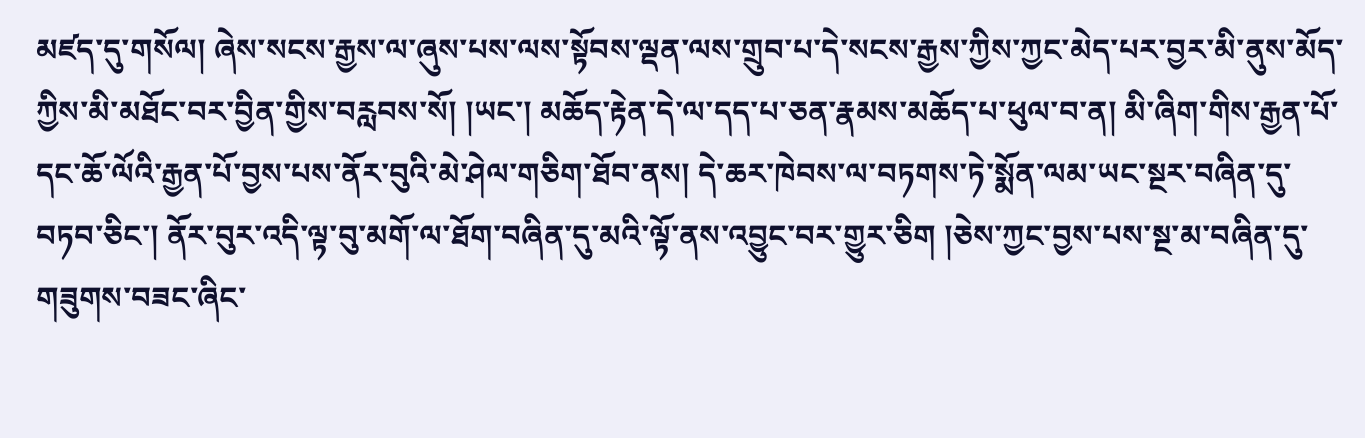མཛད་དུ་གསོལ། ཞེས་སངས་རྒྱས་ལ་ཞུས་པས་ལས་སྟོབས་ལྡན་ལས་གྲུབ་པ་དེ་སངས་རྒྱས་ཀྱིས་ཀྱང་མེད་པར་བྱར་མི་ནུས་མོད་ཀྱིས་མི་མཐོང་བར་བྱིན་གྱིས་བརླབས་སོ། །ཡང་། མཆོད་རྟེན་དེ་ལ་དད་པ་ཅན་རྣམས་མཆོད་པ་ཕུལ་བ་ན། མི་ཞིག་གིས་རྒྱན་པོ་དང་ཆོ་ལོའི་རྒྱན་པོ་བྱས་པས་ནོར་བུའི་མེ་ཤེལ་གཅིག་ཐོབ་ནས། དེ་ཆར་ཁེབས་ལ་བཏགས་ཏེ་སྨོན་ལམ་ཡང་སྔར་བཞིན་དུ་བཏབ་ཅིང་། ནོར་བུར་འདི་ལྟ་བུ་མགོ་ལ་ཐོག་བཞིན་དུ་མའི་ལྟོ་ནས་འབྱུང་བར་གྱུར་ཅིག །ཅེས་ཀྱང་བྱས་པས་སྔ་མ་བཞིན་དུ་གཟུགས་བཟང་ཞིང་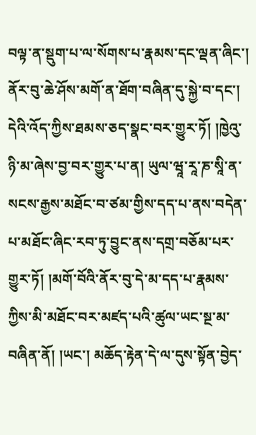བལྟ་ན་སྡུག་པ་ལ་སོགས་པ་རྣམས་དང་ལྡན་ཞིང་། ནོར་བུ་ཆེ་ཤོས་མགོ་ན་ཐོག་བཞིན་དུ་སྐྱེ་བ་དང་། དེའི་འོད་ཀྱིས་ཐམས་ཅད་སྣང་བར་གྱུར་ཏོ། །ཁྱེའུ་ཉི་མ་ཞེས་བྱ་བར་གྱུར་པ་ན། ཡུལ་ཝཱ་རཱ་ཎ་སཱི་ན་སངས་རྒྱས་མཐོང་བ་ཙམ་གྱིས་དད་པ་ནས་བདེན་པ་མཐོང་ཞིང་རབ་ཏུ་བྱུང་ནས་དགྲ་བཅོམ་པར་གྱུར་ཏོ། །མགོ་བོའི་ནོར་བུ་དེ་མ་དད་པ་རྣམས་ཀྱིས་མི་མཐོང་བར་མཛད་པའི་ཚུལ་ཡང་སྔ་མ་བཞིན་ནོ། །ཡང་། མཆོད་རྟེན་དེ་ལ་དུས་སྟོན་བྱེད་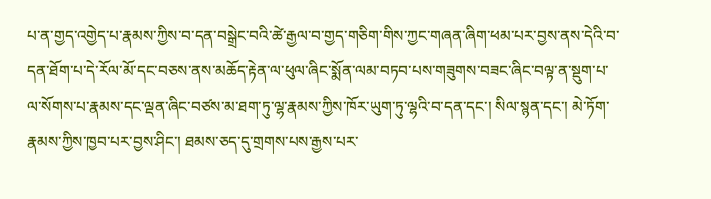པ་ན་གྱད་འགྱེད་པ་རྣམས་ཀྱིས་བ་དན་བསྒྲེང་བའི་ཚེ་རྒྱལ་བ་གྱད་གཅིག་གིས་ཀྱང་གཞན་ཞིག་ཕམ་པར་བྱས་ནས་དེའི་བ་དན་ཐོག་པ་དེ་རོལ་མོ་དང་བཅས་ནས་མཆོད་རྟེན་ལ་ཕུལ་ཞིང་སྨོན་ལམ་བཏབ་པས་གཟུགས་བཟང་ཞིང་བལྟ་ན་སྡུག་པ་ལ་སོགས་པ་རྣམས་དང་ལྡན་ཞིང་བཙས་མ་ཐག་ཏུ་ལྷ་རྣམས་ཀྱིས་ཁོར་ཡུག་ཏུ་ལྷའི་བ་དན་དང་། སིལ་སྙན་དང་། མེ་ཏོག་རྣམས་ཀྱིས་ཁྱབ་པར་བྱས་ཤིང་། ཐམས་ཅད་དུ་གྲགས་པས་རྒྱས་པར་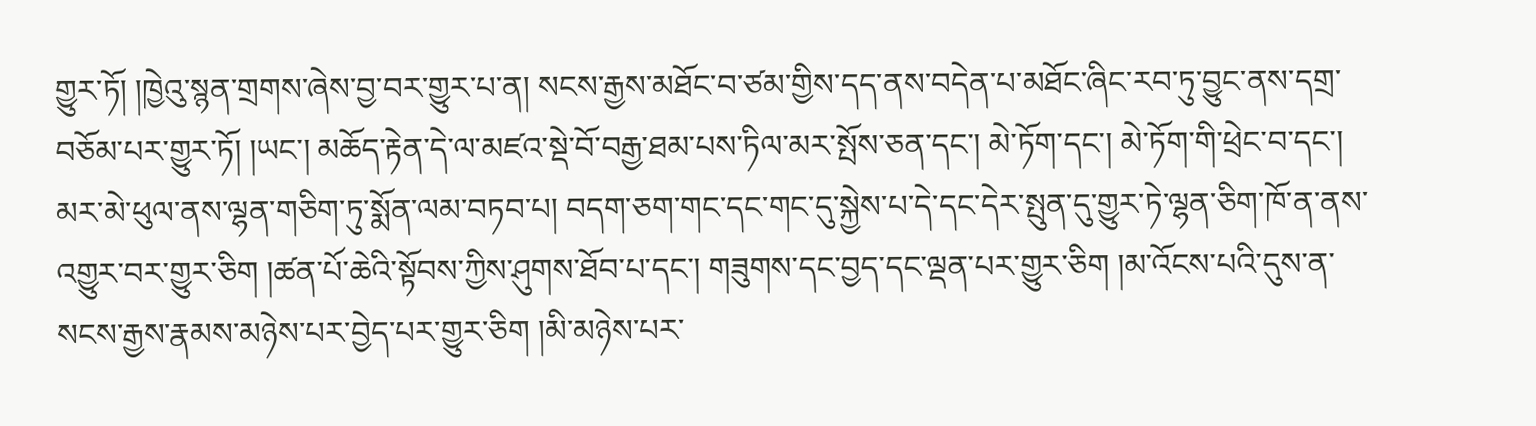གྱུར་ཏོ། །ཁྱེའུ་སྙན་གྲགས་ཞེས་བྱ་བར་གྱུར་པ་ན། སངས་རྒྱས་མཐོང་བ་ཙམ་གྱིས་དད་ནས་བདེན་པ་མཐོང་ཞིང་རབ་ཏུ་བྱུང་ནས་དགྲ་བཅོམ་པར་གྱུར་ཏོ། །ཡང་། མཆོད་རྟེན་དེ་ལ་མཛའ་སྡེ་བོ་བརྒྱ་ཐམ་པས་ཏིལ་མར་སྤོས་ཅན་དང་། མེ་ཏོག་དང་། མེ་ཏོག་གི་ཕྲེང་བ་དང་། མར་མེ་ཕུལ་ནས་ལྷན་གཅིག་ཏུ་སྨོན་ལམ་བཏབ་པ། བདག་ཅག་གང་དང་གང་དུ་སྐྱེས་པ་དེ་དང་དེར་སྤུན་དུ་གྱུར་ཏེ་ལྷན་ཅིག་ཁོ་ན་ནས་འགྱུར་བར་གྱུར་ཅིག །ཚན་པོ་ཆེའི་སྟོབས་ཀྱིས་ཤུགས་ཐོབ་པ་དང་། གཟུགས་དང་བྱད་དང་ལྡན་པར་གྱུར་ཅིག །མ་འོངས་པའི་དུས་ན་སངས་རྒྱས་རྣམས་མཉེས་པར་བྱེད་པར་གྱུར་ཅིག །མི་མཉེས་པར་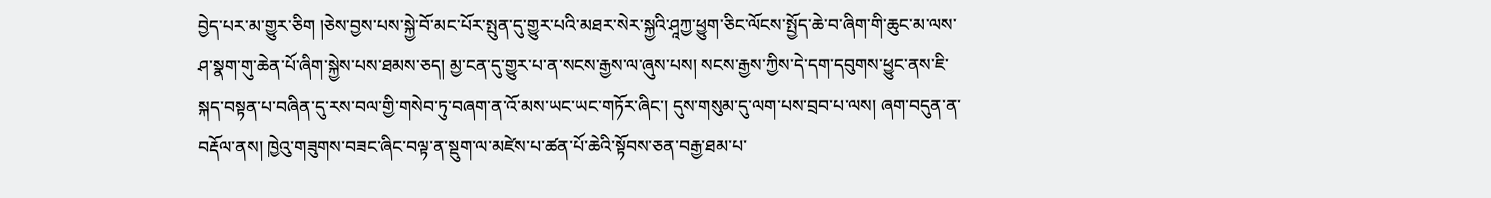བྱེད་པར་མ་གྱུར་ཅིག །ཅེས་བྱས་པས་སྐྱེ་བོ་མང་པོར་སྤུན་དུ་གྱུར་པའི་མཐར་སེར་སྐྱའི་ཤཱཀྱ་ཕྱུག་ཅིང་ལོངས་སྤྱོད་ཆེ་བ་ཞིག་གི་ཆུང་མ་ལས་ཤ་སྣག་གུ་ཆེན་པོ་ཞིག་སྐྱེས་པས་ཐམས་ཅད། མྱ་ངན་དུ་གྱུར་པ་ན་སངས་རྒྱས་ལ་ཞུས་པས། སངས་རྒྱས་ཀྱིས་དེ་དག་དབུགས་ཕྱུང་ནས་ཇི་སྐད་བསྟན་པ་བཞིན་དུ་རས་བལ་གྱི་གསེབ་ཏུ་བཞག་ན་འོ་མས་ཡང་ཡང་གཏོར་ཞིང་། དུས་གསུམ་དུ་ལག་པས་བྲབ་པ་ལས། ཞག་བདུན་ན་བརྡོལ་ནས། ཁྱེའུ་གཟུགས་བཟང་ཞིང་བལྟ་ན་སྡུག་ལ་མཛེས་པ་ཚན་པོ་ཆེའི་སྟོབས་ཅན་བརྒྱ་ཐམ་པ་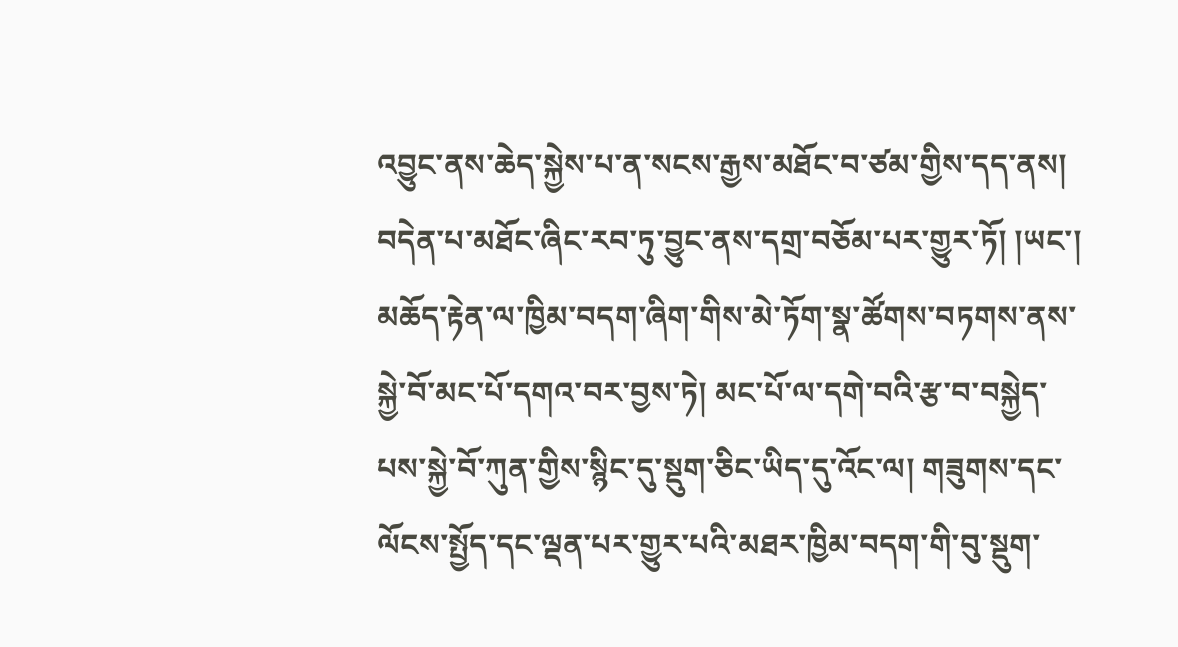འབྱུང་ནས་ཆེད་སྐྱེས་པ་ན་སངས་རྒྱས་མཐོང་བ་ཙམ་གྱིས་དད་ནས། བདེན་པ་མཐོང་ཞིང་རབ་ཏུ་བྱུང་ནས་དགྲ་བཅོམ་པར་གྱུར་ཏོ། །ཡང་། མཆོད་རྟེན་ལ་ཁྱིམ་བདག་ཞིག་གིས་མེ་ཏོག་སྣ་ཚོགས་བཏགས་ནས་སྐྱེ་བོ་མང་པོ་དགའ་བར་བྱས་ཏེ། མང་པོ་ལ་དགེ་བའི་རྩ་བ་བསྐྱེད་པས་སྐྱེ་བོ་ཀུན་གྱིས་སྙིང་དུ་སྡུག་ཅིང་ཡིད་དུ་འོང་ལ། གཟུགས་དང་ལོངས་སྤྱོད་དང་ལྡན་པར་གྱུར་པའི་མཐར་ཁྱིམ་བདག་གི་བུ་སྡུག་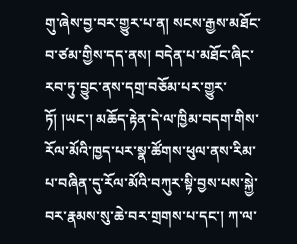གུ་ཞེས་བྱ་བར་གྱུར་པ་ན། སངས་རྒྱས་མཐོང་བ་ཙམ་གྱིས་དད་ནས། བདེན་པ་མཐོང་ཞིང་རབ་ཏུ་བྱུང་ནས་དགྲ་བཅོམ་པར་གྱུར་ཏོ། །ཡང་། མཆོད་རྟེན་དེ་ལ་ཁྱིམ་བདག་གིས་རོལ་མོའི་ཁྱད་པར་སྣ་ཚོགས་ཕུལ་ནས་རིམ་པ་བཞིན་དུ་རོལ་མོའི་བཀུར་སྟི་བྱས་པས་སྐྱེ་བར་རྣམས་སུ་ཆེ་བར་གྲགས་པ་དང་། ཀ་ལ་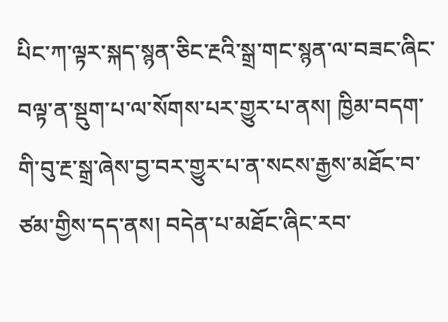པིང་ཀ་ལྟར་སྐད་སྙན་ཅིང་རྔའི་སྒྲ་གང་སྙན་ལ་བཟང་ཞིང་བལྟ་ན་སྡུག་པ་ལ་སོགས་པར་གྱུར་པ་ནས། ཁྱིམ་བདག་གི་བུ་རྔ་སྒྲ་ཞེས་བྱ་བར་གྱུར་པ་ན་སངས་རྒྱས་མཐོང་བ་ཙམ་གྱིས་དད་ནས། བདེན་པ་མཐོང་ཞིང་རབ་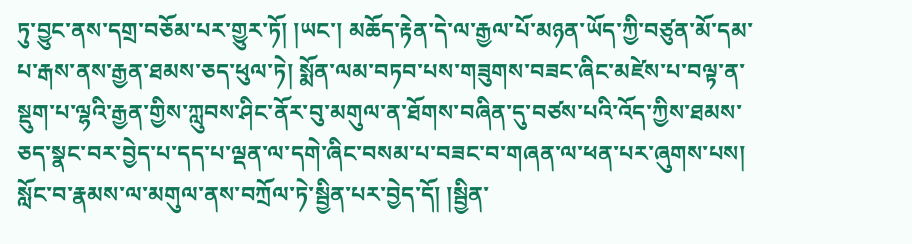ཏུ་བྱུང་ནས་དགྲ་བཅོམ་པར་གྱུར་ཏོ། །ཡང་། མཆོད་རྟེན་དེ་ལ་རྒྱལ་པོ་མཉན་ཡོད་ཀྱི་བཙུན་མོ་དམ་པ་རྒས་ནས་རྒྱན་ཐམས་ཅད་ཕུལ་ཏེ། སྨོན་ལམ་བཏབ་པས་གཟུགས་བཟང་ཞིང་མཛེས་པ་བལྟ་ན་སྡུག་པ་ལྷའི་རྒྱན་གྱིས་ཀླུབས་ཤིང་ནོར་བུ་མགུལ་ན་ཐོགས་བཞིན་དུ་བཙས་པའི་འོད་ཀྱིས་ཐམས་ཅད་སྣང་བར་བྱེད་པ་དད་པ་ལྡན་ལ་དགེ་ཞིང་བསམ་པ་བཟང་བ་གཞན་ལ་ཕན་པར་ཞུགས་པས། སློང་བ་རྣམས་ལ་མགུལ་ནས་བཀྲོལ་ཏེ་སྦྱིན་པར་བྱེད་དོ། །སྦྱིན་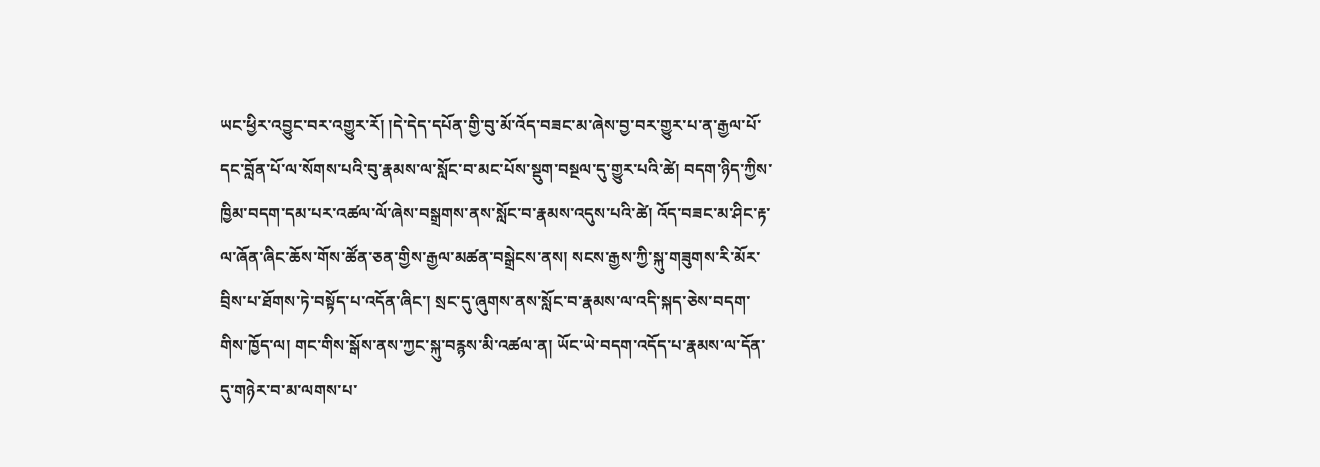ཡང་ཕྱིར་འབྱུང་བར་འགྱུར་རོ། །དེ་དེད་དཔོན་གྱི་བུ་མོ་འོད་བཟང་མ་ཞེས་བྱ་བར་གྱུར་པ་ན་རྒྱལ་པོ་དང་བློན་པོ་ལ་སོགས་པའི་བུ་རྣམས་ལ་སློང་བ་མང་པོས་སྡུག་བསྔལ་དུ་གྱུར་པའི་ཚེ། བདག་ཉིད་ཀྱིས་ཁྱིམ་བདག་དམ་པར་འཚལ་ལོ་ཞེས་བསྒྲགས་ནས་སློང་བ་རྣམས་འདུས་པའི་ཚེ། འོད་བཟང་མ་ཤིང་རྟ་ལ་ཞོན་ཞིང་ཆོས་གོས་ཚོན་ཅན་གྱིས་རྒྱལ་མཚན་བསྒྲེངས་ནས། སངས་རྒྱས་ཀྱི་སྐུ་གཟུགས་རི་མོར་བྲིས་པ་ཐོགས་ཏེ་བསྟོད་པ་འདོན་ཞིང་། སྲང་དུ་ཞུགས་ནས་སློང་བ་རྣམས་ལ་འདི་སྐད་ཅེས་བདག་གིས་ཁྱོད་ལ། གང་གིས་སྒོས་ནས་ཀྱང་སྐུ་བརྙས་མི་འཚལ་ན། ཡོང་ཡེ་བདག་འདོད་པ་རྣམས་ལ་དོན་དུ་གཉེར་བ་མ་ལགས་པ་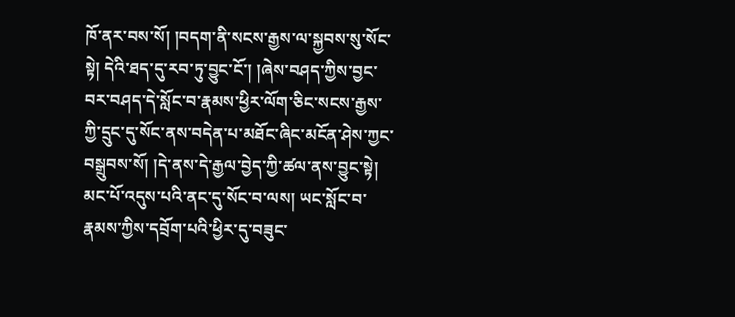ཁོ་ནར་བས་སོ། །བདག་ནི་སངས་རྒྱས་ལ་སྐྱབས་སུ་སོང་སྟེ། དེའི་ཐད་དུ་རབ་ཏུ་བྱུང་ངོ་། །ཞེས་བཤད་ཀྱིས་བྱང་བར་བཤད་དེ་སློང་བ་རྣམས་ཕྱིར་ལོག་ཅིང་སངས་རྒྱས་ཀྱི་དྲུང་དུ་སོང་ནས་བདེན་པ་མཐོང་ཞིང་མངོན་ཤེས་ཀྱང་བསྒྲུབས་སོ། །དེ་ནས་དེ་རྒྱལ་བྱེད་ཀྱི་ཚལ་ནས་བྱུང་སྟེ། མང་པོ་འདུས་པའི་ནང་དུ་སོང་བ་ལས། ཡང་སློང་བ་རྣམས་ཀྱིས་དབྲོག་པའི་ཕྱིར་དུ་བཟུང་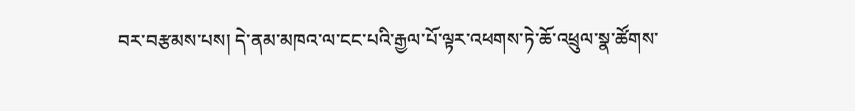བར་བརྩམས་པས། དེ་ནམ་མཁའ་ལ་ངང་པའི་རྒྱལ་པོ་ལྟར་འཕགས་ཏེ་ཆོ་འཕྲུལ་སྣ་ཚོགས་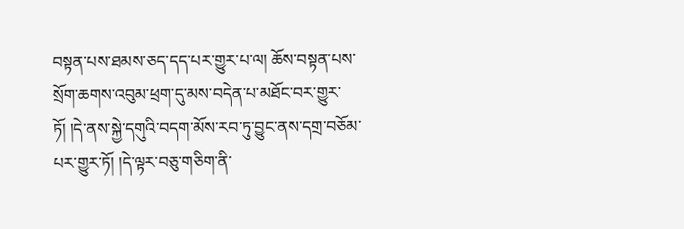བསྟན་པས་ཐམས་ཅད་དད་པར་གྱུར་པ་ལ། ཆོས་བསྟན་པས་སྲོག་ཆགས་འབུམ་ཕྲག་དུ་མས་བདེན་པ་མཐོང་བར་གྱུར་ཏོ། །དེ་ནས་སྐྱེ་དགུའི་བདག་མོས་རབ་ཏུ་བྱུང་ནས་དགྲ་བཅོམ་པར་གྱུར་ཏོ། །དེ་ལྟར་བཅུ་གཅིག་ནི་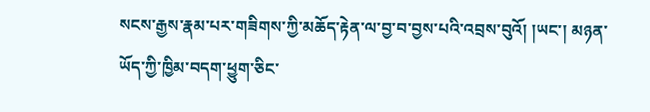སངས་རྒྱས་རྣམ་པར་གཟིགས་ཀྱི་མཆོད་རྟེན་ལ་བྱ་བ་བྱས་པའི་འབྲས་བུའོ། །ཡང་། མཉན་ཡོད་ཀྱི་ཁྱིམ་བདག་ཕྱུག་ཅིང་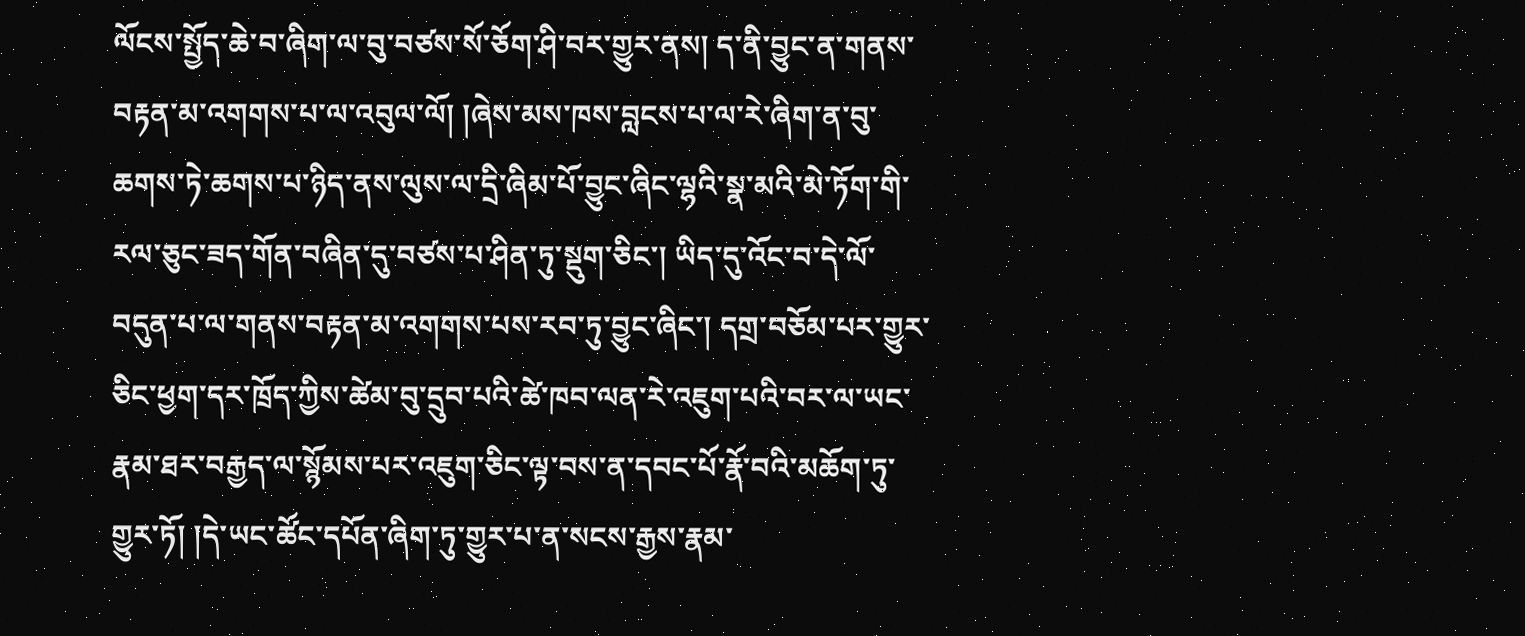ལོངས་སྤྱོད་ཆེ་བ་ཞིག་ལ་བུ་བཙས་སོ་ཅོག་ཤི་བར་གྱུར་ནས། ད་ནི་བྱུང་ན་གནས་བརྟན་མ་འགགས་པ་ལ་འབུལ་ལོ། །ཞེས་མས་ཁས་བླངས་པ་ལ་རེ་ཞིག་ན་བུ་ཆགས་ཏེ་ཆགས་པ་ཉིད་ནས་ལུས་ལ་དྲི་ཞིམ་པོ་བྱུང་ཞིང་ལྷའི་སྣ་མའི་མེ་ཏོག་གི་རལ་ཅུང་ཟད་གོན་བཞིན་དུ་བཙས་པ་ཤིན་ཏུ་སྡུག་ཅིང་། ཡིད་དུ་འོང་བ་དེ་ལོ་བདུན་པ་ལ་གནས་བརྟན་མ་འགགས་པས་རབ་ཏུ་བྱུང་ཞིང་། དགྲ་བཅོམ་པར་གྱུར་ཅིང་ཕྱག་དར་ཁྲོད་ཀྱིས་ཚེམ་བུ་དྲུབ་པའི་ཚེ་ཁབ་ལན་རེ་འཇུག་པའི་བར་ལ་ཡང་རྣམ་ཐར་བརྒྱད་ལ་སྙོམས་པར་འཇུག་ཅིང་ལྟ་བས་ན་དབང་པོ་རྣོ་བའི་མཆོག་ཏུ་གྱུར་ཏོ། །དེ་ཡང་ཚོང་དཔོན་ཞིག་ཏུ་གྱུར་པ་ན་སངས་རྒྱས་རྣམ་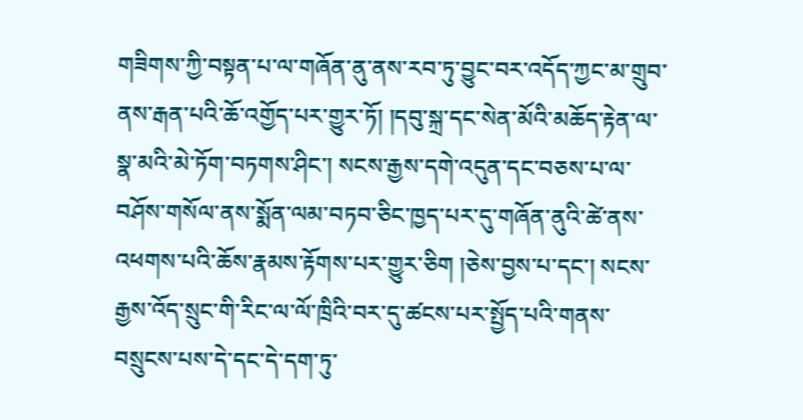གཟིགས་ཀྱི་བསྟན་པ་ལ་གཞོན་ནུ་ནས་རབ་ཏུ་བྱུང་བར་འདོད་ཀྱང་མ་གྲུབ་ནས་རྒན་པའི་ཆོ་འགྱོད་པར་གྱུར་ཏོ། །དབུ་སྐྲ་དང་སེན་མོའི་མཆོད་རྟེན་ལ་སྣ་མའི་མེ་ཏོག་བཏགས་ཤིང་། སངས་རྒྱས་དགེ་འདུན་དང་བཅས་པ་ལ་བཤོས་གསོལ་ནས་སྨོན་ལམ་བཏབ་ཅིང་ཁྱད་པར་དུ་གཞོན་ནུའི་ཚེ་ནས་འཕགས་པའི་ཆོས་རྣམས་རྟོགས་པར་གྱུར་ཅིག །ཅེས་བྱས་པ་དང་། སངས་རྒྱས་འོད་སྲུང་གི་རིང་ལ་ལོ་ཁྲིའི་བར་དུ་ཚངས་པར་སྤྱོད་པའི་གནས་བསྲུངས་པས་དེ་དང་དེ་དག་ཏུ་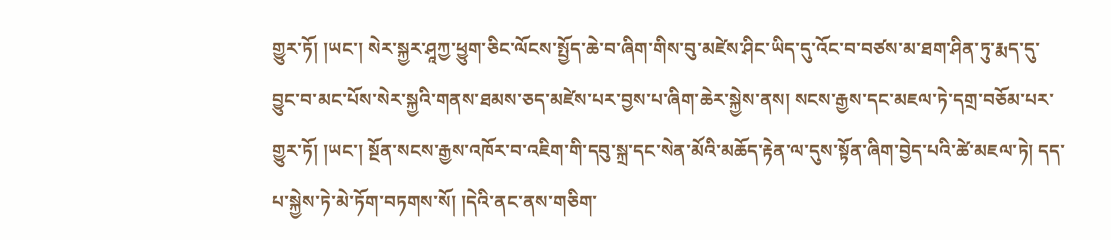གྱུར་ཏོ། །ཡང་། སེར་སྐྱར་ཤཱཀྱ་ཕྱུག་ཅིང་ལོངས་སྤྱོད་ཆེ་བ་ཞིག་གིས་བུ་མཛེས་ཤིང་ཡིད་དུ་འོང་བ་བཙས་མ་ཐག་ཤིན་ཏུ་རྨད་དུ་བྱུང་བ་མང་པོས་སེར་སྐྱའི་གནས་ཐམས་ཅད་མཛེས་པར་བྱས་པ་ཞིག་ཆེར་སྐྱེས་ནས། སངས་རྒྱས་དང་མཇལ་ཏེ་དགྲ་བཅོམ་པར་གྱུར་ཏོ། །ཡང་། སྔོན་སངས་རྒྱས་འཁོར་བ་འཇིག་གི་དབུ་སྐྲ་དང་སེན་མོའི་མཆོད་རྟེན་ལ་དུས་སྟོན་ཞིག་བྱེད་པའི་ཚེ་མཇལ་ཏེ། དད་པ་སྐྱེས་ཏེ་མེ་ཏོག་བཏགས་སོ། །དེའི་ནང་ནས་གཅིག་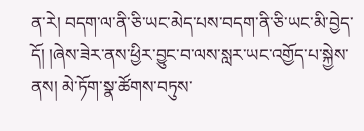ན་རེ། བདག་ལ་ནི་ཅི་ཡང་མེད་པས་བདག་ནི་ཅི་ཡང་མི་བྱེད་དོ། །ཞེས་ཟེར་ནས་ཕྱིར་བྱུང་བ་ལས་སླར་ཡང་འགྱོད་པ་སྐྱེས་ནས། མེ་ཏོག་སྣ་ཚོགས་བཏུས་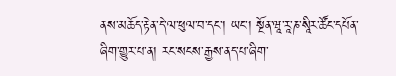ནས་མཆོད་རྟེན་དེ་ལ་ཕུལ་བ་དང་། ཡང་། སྔོན་ཝཱ་རཱ་ཎ་སཱིར་ཚོང་དཔོན་ཞིག་གྱུར་པ་ན། རང་སངས་རྒྱས་ནད་པ་ཞིག་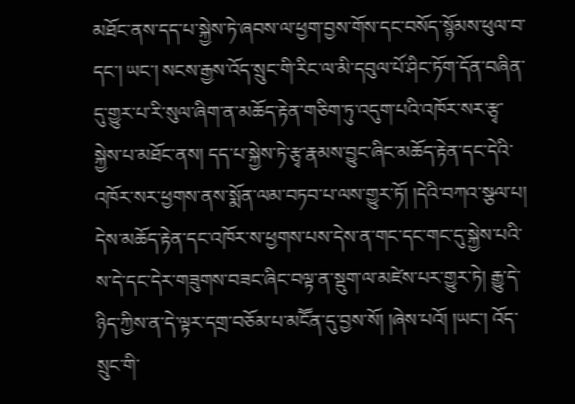མཐོང་ནས་དད་པ་སྐྱེས་ཏེ་ཞབས་ལ་ཕྱག་བྱས་གོས་དང་བསོད་སྙོམས་ཕུལ་བ་དང་། ཡང་། སངས་རྒྱས་འོད་སྲུང་གི་རིང་ལ་མི་དབུལ་པོ་ཤིང་ཏོག་དོན་བཞིན་དུ་གྱུར་པ་རི་སུལ་ཞིག་ན་མཆོད་རྟེན་གཅིག་ཏུ་འདུག་པའི་འཁོར་སར་རྩྭ་སྐྱེས་པ་མཐོང་ནས། དད་པ་སྐྱེས་ཏེ་རྩྭ་རྣམས་བྱུང་ཞིང་མཆོད་རྟེན་དང་དེའི་འཁོར་སར་ཕྱགས་ནས་སྨོན་ལམ་བཏབ་པ་ལས་གྱུར་ཏོ། །དེའི་བཀའ་སྩལ་པ། དེས་མཆོད་རྟེན་དང་འཁོར་ས་ཕྱགས་པས་དེས་ན་གང་དང་གང་དུ་སྐྱེས་པའི་ས་དེ་དང་དེར་གཟུགས་བཟང་ཞིང་བལྟ་ན་སྡུག་ལ་མཛེས་པར་གྱུར་ཏེ། རྒྱུ་དེ་ཉིད་ཀྱིས་ན་དེ་ལྟར་དགྲ་བཅོམ་པ་མངཽན་དུ་བྱས་སོ། །ཞེས་པའོ། །ཡང་། འོད་སྲུང་གི་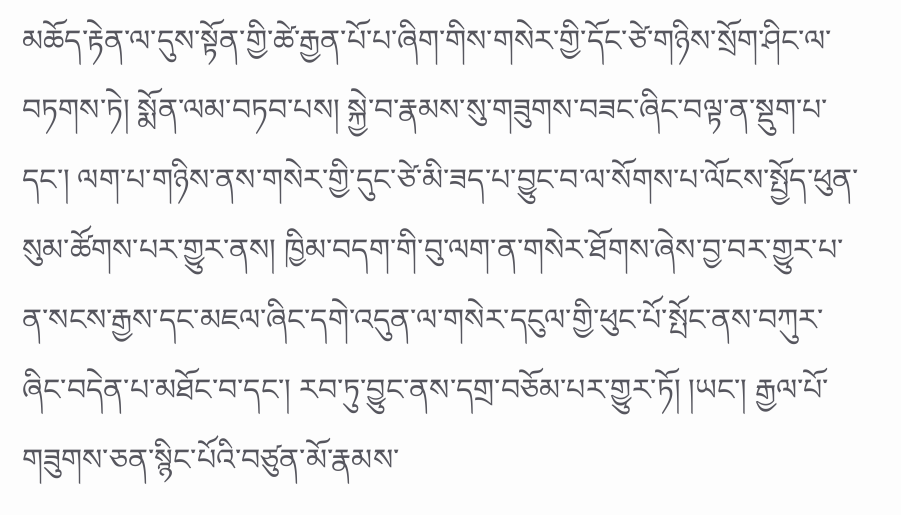མཆོད་རྟེན་ལ་དུས་སྟོན་གྱི་ཚེ་རྒྱན་པོ་པ་ཞིག་གིས་གསེར་གྱི་དོང་ཙེ་གཉིས་སྲོག་ཤིང་ལ་བཏགས་ཏེ། སྨོན་ལམ་བཏབ་པས། སྐྱེ་བ་རྣམས་སུ་གཟུགས་བཟང་ཞིང་བལྟ་ན་སྡུག་པ་དང་། ལག་པ་གཉིས་ནས་གསེར་གྱི་དུང་ཙེ་མི་ཟད་པ་བྱུང་བ་ལ་སོགས་པ་ལོངས་སྤྱོད་ཕུན་སུམ་ཚོགས་པར་གྱུར་ནས། ཁྱིམ་བདག་གི་བུ་ལག་ན་གསེར་ཐོགས་ཞེས་བྱ་བར་གྱུར་པ་ན་སངས་རྒྱས་དང་མཇལ་ཞིང་དགེ་འདུན་ལ་གསེར་དངུལ་གྱི་ཕུང་པོ་སྤོང་ནས་བཀུར་ཞིང་བདེན་པ་མཐོང་བ་དང་། རབ་ཏུ་བྱུང་ནས་དགྲ་བཅོམ་པར་གྱུར་ཏོ། །ཡང་། རྒྱལ་པོ་གཟུགས་ཅན་སྙིང་པོའི་བཙུན་མོ་རྣམས་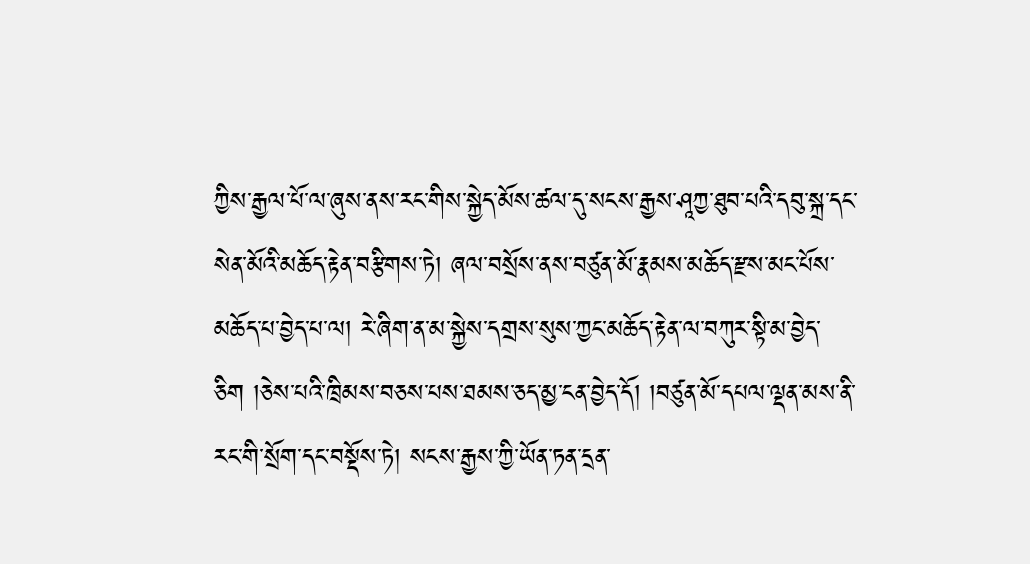ཀྱིས་རྒྱལ་པོ་ལ་ཞུས་ནས་རང་གིས་སྐྱེད་མོས་ཚལ་དུ་སངས་རྒྱས་ཤཱཀྱ་ཐུབ་པའི་དབུ་སྐྲ་དང་སེན་མོའི་མཆོད་རྟེན་བརྩིགས་ཏེ། ཞལ་བསྲོས་ནས་བཙུན་མོ་རྣམས་མཆོད་རྫས་མང་པོས་མཆོད་པ་བྱེད་པ་ལ། རེ་ཞིག་ན་མ་སྐྱེས་དགྲས་སུས་ཀྱང་མཆོད་རྟེན་ལ་བཀུར་སྟི་མ་བྱེད་ཅིག །ཅེས་པའི་ཁྲིམས་བཅས་པས་ཐམས་ཅད་མྱ་ངན་བྱེད་དོ། །བཙུན་མོ་དཔལ་ལྡན་མས་ནི་རང་གི་སྲོག་དང་བསྡོས་ཏེ། སངས་རྒྱས་ཀྱི་ཡོན་ཏན་དྲན་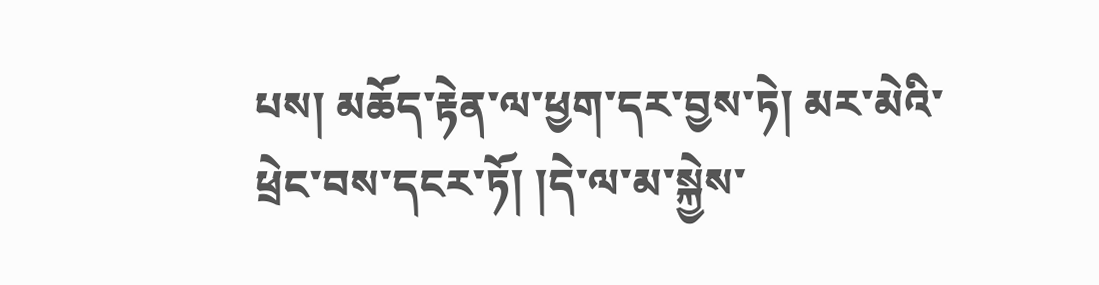པས། མཆོད་རྟེན་ལ་ཕྱག་དར་བྱས་ཏེ། མར་མེའི་ཕྲེང་བས་དངར་ཏོ། །དེ་ལ་མ་སྐྱེས་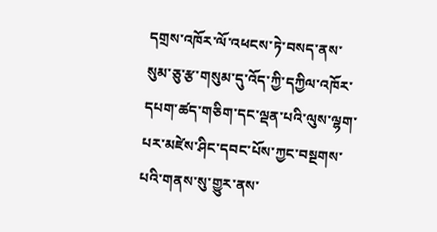དགྲས་འཁོར་ལོ་འཕངས་ཏེ་བསད་ནས་སུམ་ཅུ་རྩ་གསུམ་དུ་འོད་ཀྱི་དཀྱིལ་འཁོར་དཔག་ཚད་གཅིག་དང་ལྡན་པའི་ལུས་ལྷག་པར་མཛེས་ཤིང་དབང་པོས་ཀྱང་བསྔགས་པའི་གནས་སུ་གྱུར་ནས་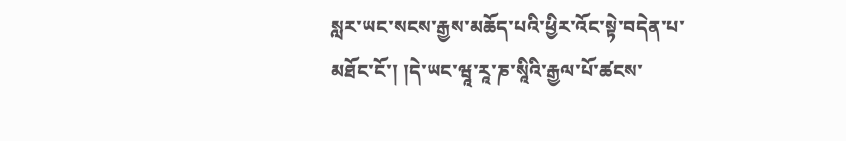སླར་ཡང་སངས་རྒྱས་མཆོད་པའི་ཕྱིར་འོང་སྟེ་བདེན་པ་མཐོང་ངོ་། །དེ་ཡང་ཝཱ་རཱ་ཎ་སཱིའི་རྒྱལ་པོ་ཚངས་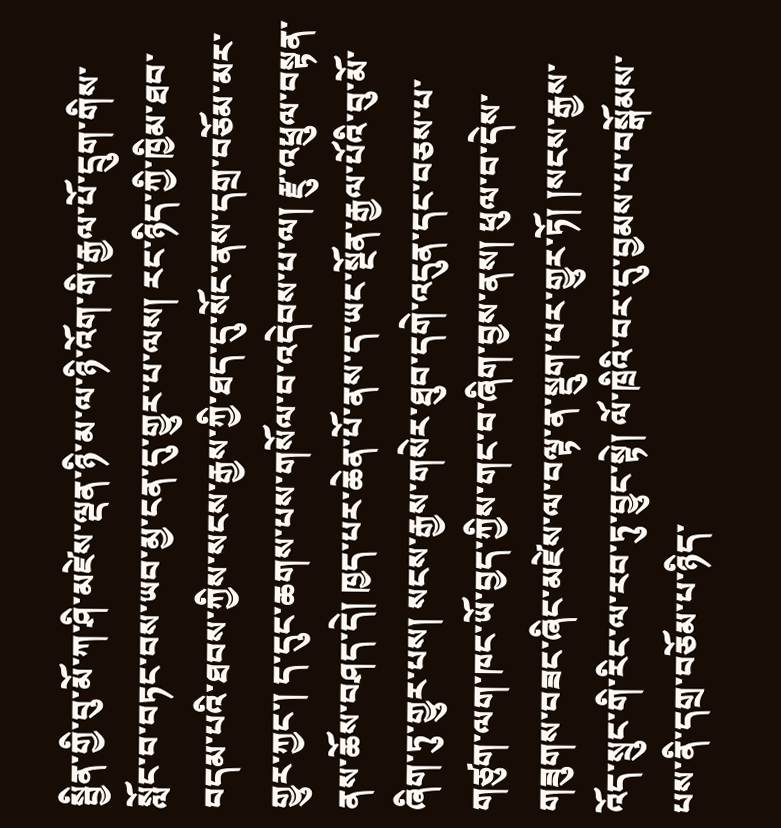སྦྱིན་གྱི་བུ་མོ་ཀ་ཤི་མཛེས་ལྡན་ཉི་མ་ལ་ཉི་འོག་གི་རྒྱལ་པོ་དྲུག་གིས་སློང་བ་བཏང་བས་ཡབ་མྱ་ངན་དུ་གྱུར་པ་ལས། རང་ཉིད་ཀྱི་ཁྱིམ་ཐབ་བདམ་པའི་ཐབས་ཀྱིས་སངས་རྒྱས་ཀྱི་ཐད་དུ་སོང་ནས་དགྲ་བཅོམ་མར་གྱུར་ཀྱང་། ད་དུང་ཆགས་པས་གསོལ་བ་འདེབས་པ་ལ། རྫུ་འཕྲུལ་བསྟན་ནས་ཆོས་བཤད་དེ། ཁྱད་པར་ཆེན་པོ་ནས་ད་ཡང་སྔོན་རྒྱལ་པོའི་བུ་མོ་ཞིག་ཏུ་གྱུར་པས། སངས་རྒྱས་གསེར་ཐུབ་དགེ་འདུན་དང་བཅས་པ་གཙུག་ལག་ཁང་ཡོ་བྱད་ཀྱིས་གང་བ་ཞིག་བྱས་ནས། ཕུལ་བ་དེས་གཟུགས་བཟང་ཞིང་མཛེས་ལ་བལྟ་ན་སྡུག་པར་གྱུར་ཏོ། །སངས་རྒྱས་འོད་སྲུང་གི་རིང་ལ་རབ་ཏུ་བྱུང་སྟེ། ལོ་ཁྲིའི་བར་དུ་བྱམས་པ་བསྒོམས་པས་ནི་དགྲ་བཅོམ་པ་ཉིད་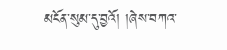མངོན་སུམ་དུ་བྱའོ། །ཞེས་བཀའ་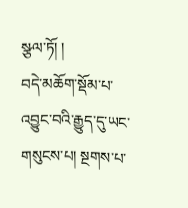སྩལ་ཏོ། །
བདེ་མཆོག་སྡོམ་པ་འབྱུང་བའི་རྒྱུད་དུ་ཡང་གསུངས་པ། སྔགས་པ་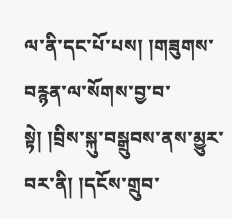ལ་ནི་དང་པོ་པས། །གཟུགས་བརྙན་ལ་སོགས་བྱ་བ་སྟེ། །བྲིས་སྐུ་བསྒྲུབས་ནས་མྱུར་བར་ནི། །དངོས་གྲུབ་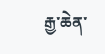རྒྱ་ཆེན་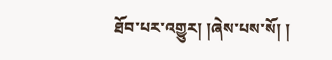ཐོབ་པར་འགྱུར། །ཞེས་པས་སོ། །